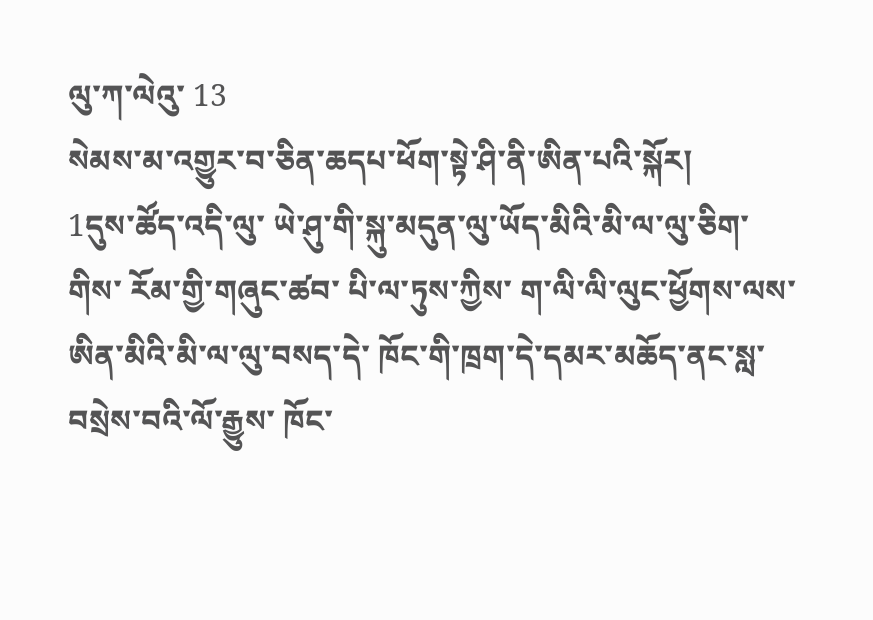ལུ་ཀ་ལེའུ་ 13
སེམས་མ་འགྱུར་བ་ཅིན་ཆདཔ་ཕོག་སྟེ་ཤི་ནི་ཨིན་པའི་སྐོར།
1དུས་ཚོད་འདི་ལུ་ ཡེ་ཤུ་གི་སྐུ་མདུན་ལུ་ཡོད་མིའི་མི་ལ་ལུ་ཅིག་གིས་ རོམ་གྱི་གཞུང་ཚབ་ པི་ལ་ཏུས་ཀྱིས་ ག་ལི་ལི་ལུང་ཕྱོགས་ལས་ཨིན་མིའི་མི་ལ་ལུ་བསད་དེ་ ཁོང་གི་ཁྲག་དེ་དམར་མཆོད་ནང་སླ་བསྲེས་བའི་ལོ་རྒྱུས་ ཁོང་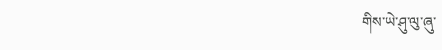གིས་ཡེ་ཤུ་ལུ་ཞུ་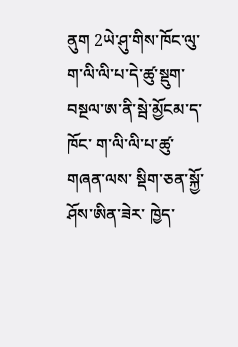ནུག 2ཡེ་ཤུ་གིས་ཁོང་ལུ་ ག་ལི་ལི་པ་དེ་ཚུ་སྡུག་བསྔལ་ཨ་ནི་སྦེ་མྱོངམ་ད་ ཁོང་ ག་ལི་ལི་པ་ཚུ་གཞན་ལས་ སྡིག་ཅན་སྐྱོ་ཤོས་ཨིན་ཟེར་ ཁྱེད་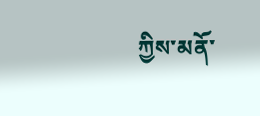ཀྱིས་མནོ་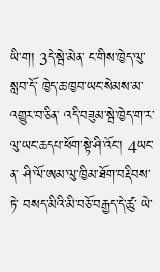ཡི་ག། 3དེ་སྦེ་མེན་ ང་གིས་ཁྱེད་ལུ་སླབ་དོ་ ཁྱེད་ཆ་ཁྱབ་ཡང་སེམས་མ་འགྱུར་བ་ཅིན་ འདི་བཟུམ་སྦེ་ཁྱེད་ག་ར་ལུ་ཡང་ཆདཔ་ཕོག་སྟེ་ཤི་འོང་། 4ཡང་ན་ ཤི་ལོ་ཨམ་ལུ་ཁྱིམ་ཐོག་བརྡིབས་ཏེ་ བསད་མིའི་མི་བཅོ་བརྒྱད་དེ་ཚུ་ ཡེ་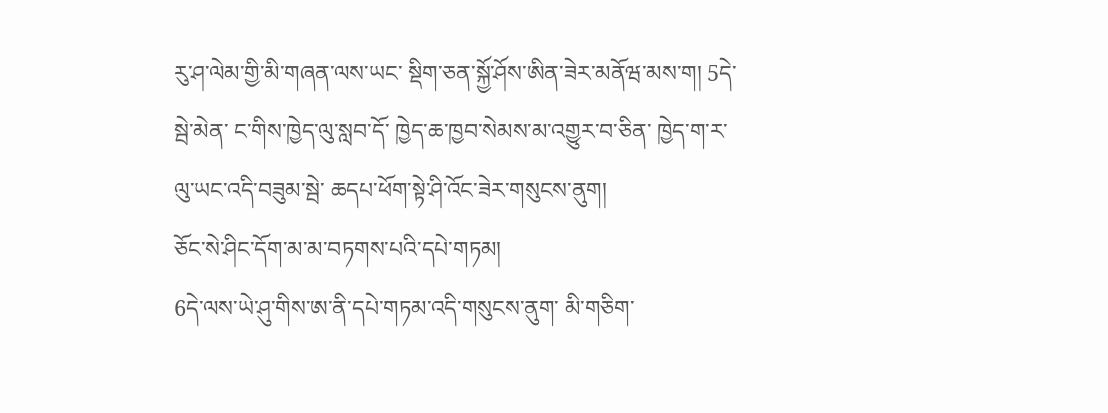རུ་ཤ་ལེམ་གྱི་མི་གཞན་ལས་ཡང་ སྡིག་ཅན་སྐྱོ་ཤོས་ཨིན་ཟེར་མནོཝ་མས་ག། 5དེ་སྦེ་མེན་ ང་གིས་ཁྱེད་ལུ་སླབ་དོ་ ཁྱེད་ཆ་ཁྱབ་སེམས་མ་འགྱུར་བ་ཅིན་ ཁྱེད་ག་ར་ལུ་ཡང་འདི་བཟུམ་སྦེ་ ཆདཔ་ཕོག་སྟེ་ཤི་འོང་ཟེར་གསུངས་ནུག།
ཅོང་སེ་ཤིང་དོག་མ་མ་བཏགས་པའི་དཔེ་གཏམ།
6དེ་ལས་ཡེ་ཤུ་གིས་ཨ་ནི་དཔེ་གཏམ་འདི་གསུངས་ནུག་ མི་གཅིག་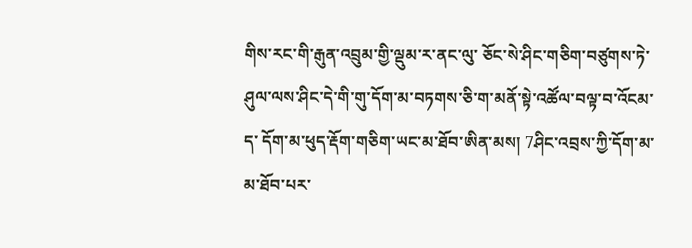གིས་རང་གི་རྒུན་འབྲུམ་གྱི་ལྡུམ་ར་ནང་ལུ་ ཅོང་སེ་ཤིང་གཅིག་བཙུགས་ཏེ་ ཤུལ་ལས་ཤིང་དེ་གི་གུ་དོག་མ་བཏགས་ཅི་ག་མནོ་སྟེ་འཚོལ་བལྟ་བ་འོངམ་ད་ དོག་མ་ཕུད་རྡོག་གཅིག་ཡང་མ་ཐོབ་ཨིན་མས། 7ཤིང་འབྲས་ཀྱི་དོག་མ་མ་ཐོབ་པར་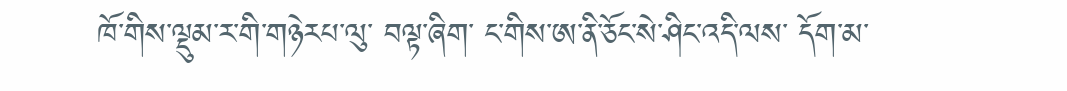ཁོ་གིས་ལྡུམ་ར་གི་གཉེརཔ་ལུ་ བལྟ་ཞིག་ ང་གིས་ཨ་ནི་ཅོང་སེ་ཤིང་འདི་ལས་ དོག་མ་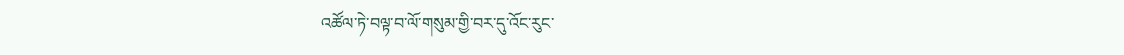འཚོལ་ཏེ་བལྟ་བ་ལོ་གསུམ་གྱི་བར་དུ་འོང་རུང་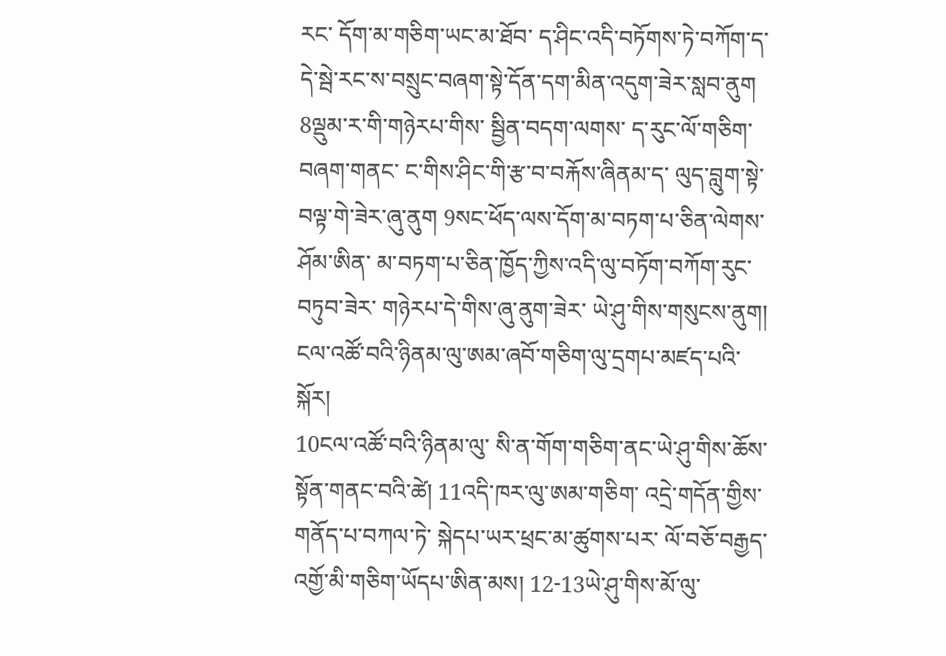རང་ དོག་མ་གཅིག་ཡང་མ་ཐོབ་ ད་ཤིང་འདི་བཏོགས་ཏེ་བཀོག་ད་ དེ་སྦེ་རང་ས་བསྲུང་བཞག་སྟེ་དོན་དག་མིན་འདུག་ཟེར་སླབ་ནུག 8ལྡུམ་ར་གི་གཉེརཔ་གིས་ སྦྱིན་བདག་ལགས་ ད་རུང་ལོ་གཅིག་བཞག་གནང་ ང་གིས་ཤིང་གི་རྩ་བ་བརྐོས་ཞིནམ་ད་ ལུད་བླུག་སྟེ་བལྟ་གེ་ཟེར་ཞུ་ནུག 9སང་ཕོད་ལས་དོག་མ་བཏག་པ་ཅིན་ལེགས་ཤོམ་ཨིན་ མ་བཏག་པ་ཅིན་ཁྱོད་ཀྱིས་འདི་ལུ་བཏོག་བཀོག་རུང་བཏུབ་ཟེར་ གཉེརཔ་དེ་གིས་ཞུ་ནུག་ཟེར་ ཡེ་ཤུ་གིས་གསུངས་ནུག།
ངལ་འཚོ་བའི་ཉིནམ་ལུ་ཨམ་ཞབོ་གཅིག་ལུ་དྲགཔ་མཛད་པའི་སྐོར།
10ངལ་འཚོ་བའི་ཉིནམ་ལུ་ སི་ན་གོག་གཅིག་ནང་ཡེ་ཤུ་གིས་ཆོས་སྟོན་གནང་བའི་ཚེ། 11འདི་ཁར་ལུ་ཨམ་གཅིག་ འདྲེ་གདོན་གྱིས་གནོད་པ་བཀལ་ཏེ་ སྐེདཔ་ཡར་ཕྲང་མ་ཚུགས་པར་ ལོ་བཅོ་བརྒྱད་འགྱོ་མི་གཅིག་ཡོདཔ་ཨིན་མས། 12-13ཡེ་ཤུ་གིས་མོ་ལུ་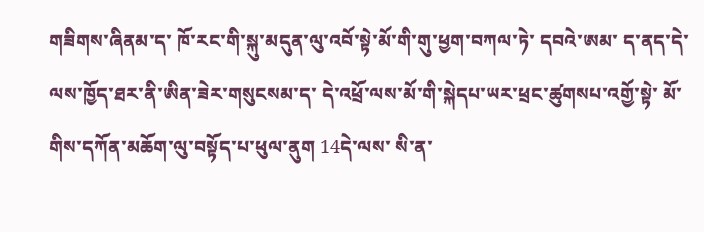གཟིགས་ཞིནམ་ད་ ཁོ་རང་གི་སྐུ་མདུན་ལུ་འབོ་སྟེ་མོ་གི་གུ་ཕྱག་བཀལ་ཏེ་ དབའེ་ཨམ་ ད་ནད་དེ་ལས་ཁྱོད་ཐར་ནི་ཨིན་ཟེར་གསུངསམ་ད་ དེ་འཕྲོ་ལས་མོ་གི་སྐེདཔ་ཡར་ཕྲང་ཚུགསཔ་འགྱོ་སྟེ་ མོ་གིས་དཀོན་མཆོག་ལུ་བསྟོད་པ་ཕུལ་ནུག 14དེ་ལས་ སི་ན་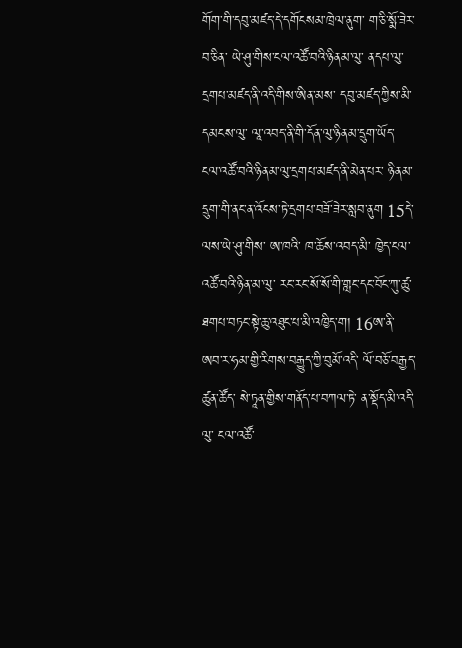གོག་གི་དབུ་མཛད་དེ་དགོངསམ་ཁྲེལ་ནུག་ ག་ཅི་སྨོ་ཟེར་བ་ཅིན་ ཡེ་ཤུ་གིས་ངལ་འཚོ་བའི་ཉིནམ་ལུ་ ནདཔ་ལུ་དྲགཔ་མཛད་ནི་འདི་གིས་ཨིན་མས་ དབུ་མཛད་ཀྱིས་མི་དམངས་ལུ་ ལཱ་འབད་ནི་གི་དོན་ལུ་ཉིནམ་དྲུག་ཡོད་ ངལ་འཚོ་བའི་ཉིནམ་ལུ་དྲགཔ་མཛད་ནི་མེན་པར་ ཉིནམ་དྲུག་གི་ནང་ན་འོངས་ཏེ་དྲགཔ་བཟོ་ཟེར་སླབ་ནུག 15དེ་ལས་ཡེ་ཤུ་གིས་ ཨ་ཁའི་ ཁ་ཆོས་འབད་མི་ ཁྱེད་ངལ་འཚོ་བའི་ཉིན་མ་ལུ་ རང་རང་སོ་སོ་གི་གླང་དང་བོང་ཀུ་ཚུ་ ཐགཔ་བཏང་སྟེ་ཆུ་འཐུང་པ་མི་འཁྱིད་ག། 16ཨ་ནི་ ཨབ་ར་ཧམ་གྱི་རིགས་བརྒྱུད་ཀྱི་བུམོ་འདི་ ལོ་བཅོ་བརྒྱད་ཚུན་ཚོད་ སེ་ཏཱན་གྱིས་གནོད་པ་བཀལ་ཏེ་ ན་སྡོད་མི་འདི་ལུ་ ངལ་འཚོ་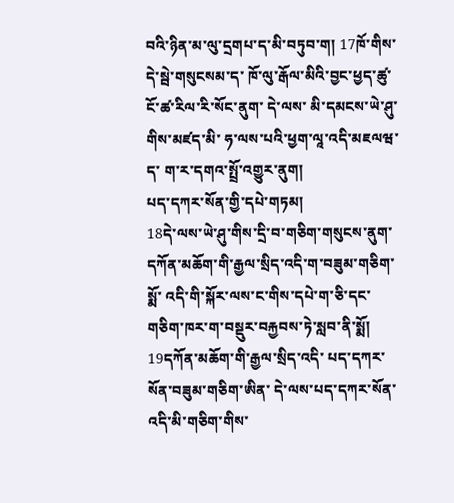བའི་ཉིན་མ་ལུ་དྲགཔ་ད་མི་བཏུབ་ག། 17ཁོ་གིས་དེ་སྦེ་གསུངསམ་ད་ ཁོ་ལུ་རྒོལ་མིའི་བྱང་ཕྱད་ཚུ་ ངོ་ཚ་རིལ་རི་སོང་ནུག་ དེ་ལས་ མི་དམངས་ཡེ་ཤུ་གིས་མཛད་མི་ ཧ་ལས་པའི་ཕྱག་ལཱ་འདི་མཇལཝ་ད་ ག་ར་དགའ་སྤྲོ་འགྱུར་ནུག།
པད་དཀར་སོན་གྱི་དཔེ་གཏམ།
18དེ་ལས་ཡེ་ཤུ་གིས་དྲི་བ་གཅིག་གསུངས་ནུག་ དཀོན་མཆོག་གི་རྒྱལ་སྲིད་འདི་ག་བཟུམ་གཅིག་སྨོ་ འདི་གི་སྐོར་ལས་ང་གིས་དཔེ་ག་ཅི་དང་གཅིག་ཁར་ག་བསྡུར་བརྐྱབས་ཏེ་སླབ་ནི་སྨོ། 19དཀོན་མཆོག་གི་རྒྱལ་སྲིད་འདི་ པད་དཀར་སོན་བཟུམ་གཅིག་ཨིན་ དེ་ལས་པད་དཀར་སོན་འདི་མི་གཅིག་གིས་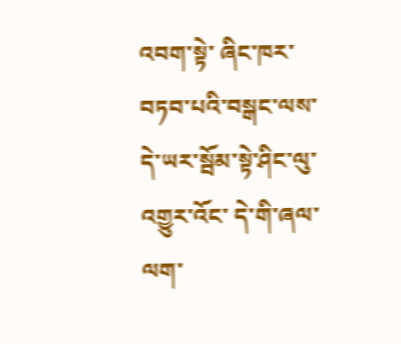འབག་སྟེ་ ཞིང་ཁར་བཏབ་པའི་བསྒང་ལས་ དེ་ཡར་སྦོམ་སྟེ་ཤིང་ལུ་འགྱུར་འོང་ དེ་གི་ཞལ་ལག་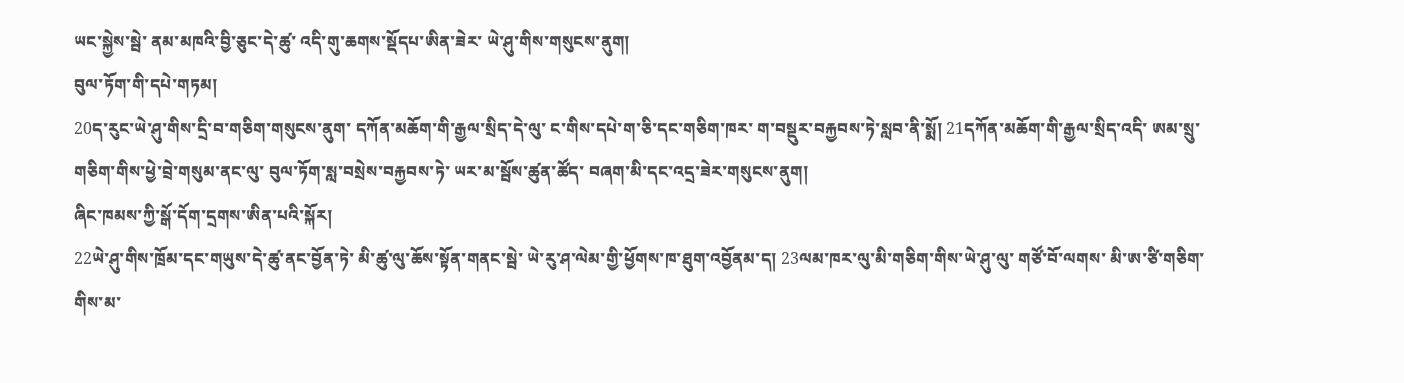ཡང་སྐྱེས་སྦེ་ ནམ་མཁའི་བྱི་ཅུང་དེ་ཚུ་ འདི་གུ་ཆགས་སྡོདཔ་ཨིན་ཟེར་ ཡེ་ཤུ་གིས་གསུངས་ནུག།
བུལ་ཏོག་གི་དཔེ་གཏམ།
20ད་རུང་ཡེ་ཤུ་གིས་དྲི་བ་གཅིག་གསུངས་ནུག་ དཀོན་མཆོག་གི་རྒྱལ་སྲིད་དེ་ལུ་ ང་གིས་དཔེ་ག་ཅི་དང་གཅིག་ཁར་ ག་བསྡུར་བརྐྱབས་ཏེ་སླབ་ནི་སྨོ། 21དཀོན་མཆོག་གི་རྒྱལ་སྲིད་འདི་ ཨམ་སྲུ་གཅིག་གིས་ཕྱེ་བྲེ་གསུམ་ནང་ལུ་ བུལ་ཏོག་སླ་བསྲེས་བརྐྱབས་ཏེ་ ཡར་མ་སྦོས་ཚུན་ཚོད་ བཞག་མི་དང་འདྲ་ཟེར་གསུངས་ནུག།
ཞིང་ཁམས་ཀྱི་སྒོ་དོག་དྲགས་ཨིན་པའི་སྐོར།
22ཡེ་ཤུ་གིས་ཁྲོམ་དང་གཡུས་དེ་ཚུ་ནང་བྱོན་ཏེ་ མི་ཚུ་ལུ་ཆོས་སྟོན་གནང་སྦེ་ ཡེ་རུ་ཤ་ལེམ་གྱི་ཕྱོགས་ཁ་ཐུག་འབྱོནམ་ད། 23ལམ་ཁར་ལུ་མི་གཅིག་གིས་ཡེ་ཤུ་ལུ་ གཙོ་བོ་ལགས་ མི་ཨ་ཙི་གཅིག་གིས་མ་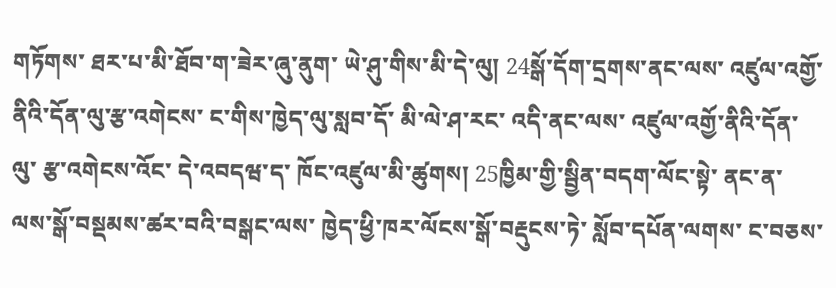གཏོགས་ ཐར་པ་མི་ཐོབ་ག་ཟེར་ཞུ་ནུག་ ཡེ་ཤུ་གིས་མི་དེ་ལུ། 24སྒོ་དོག་དྲགས་ནང་ལས་ འཛུལ་འགྱོ་ནིའི་དོན་ལུ་རྩ་འགེངས་ ང་གིས་ཁྱེད་ལུ་སླབ་དོ་ མི་ལེ་ཤ་རང་ འདི་ནང་ལས་ འཛུལ་འགྱོ་ནིའི་དོན་ལུ་ རྩ་འགེངས་འོང་ དེ་འབདཝ་ད་ ཁོང་འཛུལ་མི་ཚུགས། 25ཁྱིམ་གྱི་སྦྱིན་བདག་ལོང་སྟེ་ ནང་ན་ལས་སྒོ་བསྡམས་ཚར་བའི་བསྒང་ལས་ ཁྱེད་ཕྱི་ཁར་ལོངས་སྒོ་བརྡུངས་ཏེ་ སློབ་དཔོན་ལགས་ ང་བཅས་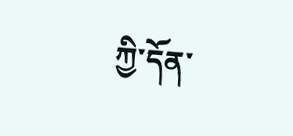ཀྱི་དོན་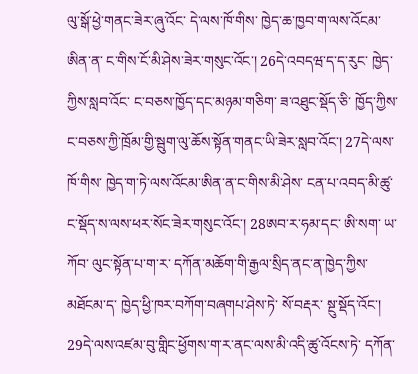ལུ་སྒོ་ཕྱེ་གནང་ཟེར་ཞུ་འོང་ དེ་ལས་ཁོ་གིས་ ཁྱེད་ཆ་ཁྱབ་ག་ལས་འོངམ་ཨིན་ན་ ང་གིས་ངོ་མི་ཤེས་ཟེར་གསུང་འོང་། 26དེ་འབདཝ་ད་ད་རུང་ ཁྱེད་ཀྱིས་སླབ་འོང་ ང་བཅས་ཁྱོད་དང་མཉམ་གཅིག་ ཟ་འཐུང་སྡོད་ཅི་ ཁྱོད་ཀྱིས་ང་བཅས་ཀྱི་ཁྲོམ་གྱི་སྦུག་ལུ་ཆོས་སྟོན་གནང་ཡི་ཟེར་སླབ་འོང་། 27དེ་ལས་ཁོ་གིས་ ཁྱེད་ག་ཏེ་ལས་འོངམ་ཨིན་ན་ང་གིས་མི་ཤེས་ ངན་པ་འབད་མི་ཚུ་ ང་སྡོད་ས་ལས་ཕར་སོང་ཟེར་གསུང་འོང་། 28ཨབ་ར་ཧམ་དང་ ཨི་སག་ ཡ་ཀོབ་ ལུང་སྟོན་པ་ག་ར་ དཀོན་མཆོག་གི་རྒྱལ་སྲིད་ནང་ན་ཁྱེད་ཀྱིས་ མཐོངམ་ད་ ཁྱེད་ཕྱི་ཁར་བཀོག་བཞགཔ་ཤེས་ཏེ་ སོ་བརྡར་ སྔུ་སྡོད་འོང་། 29དེ་ལས་འཛམ་བུ་གླིང་ཕྱོགས་ག་ར་ནང་ལས་མི་འདི་ཚུ་འོངས་ཏེ་ དཀོན་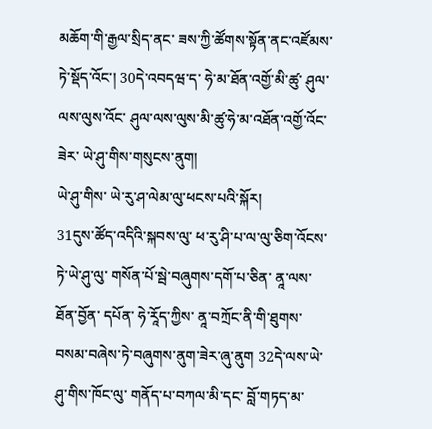མཆོག་གི་རྒྱལ་སྲིད་ནང་ ཟས་ཀྱི་ཚོགས་སྟོན་ནང་འཛོམས་ཏེ་སྡོད་འོང་། 30དེ་འབདཝ་ད་ ཧེ་མ་ཐོན་འགྱོ་མི་ཚུ་ ཤུལ་ལས་ལུས་འོང་ ཤུལ་ལས་ལུས་མི་ཚུ་ཧེ་མ་འཐོན་འགྱོ་འོང་ཟེར་ ཡེ་ཤུ་གིས་གསུངས་ནུག།
ཡེ་ཤུ་གིས་ ཡེ་རུ་ཤ་ལེམ་ལུ་ཕངས་པའི་སྐོར།
31དུས་ཚོད་འདིའི་སྐབས་ལུ་ ཕ་རུ་ཤི་པ་ལ་ལུ་ཅིག་འོངས་ཏེ་ཡེ་ཤུ་ལུ་ གསོན་པོ་སྦེ་བཞུགས་དགོ་པ་ཅིན་ ནཱ་ལས་ཐོན་བྱོན་ དཔོན་ ཧེ་རཱོད་ཀྱིས་ ནཱ་བཀྲོང་ནི་གི་ཐུགས་བསམ་བཞེས་ཏེ་བཞུགས་ནུག་ཟེར་ཞུ་ནུག 32དེ་ལས་ཡེ་ཤུ་གིས་ཁོང་ལུ་ གནོད་པ་བཀལ་མི་དང་ བློ་གཏད་མ་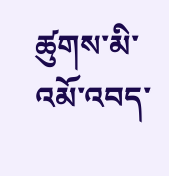ཚུགས་མི་ འམོ་འབད་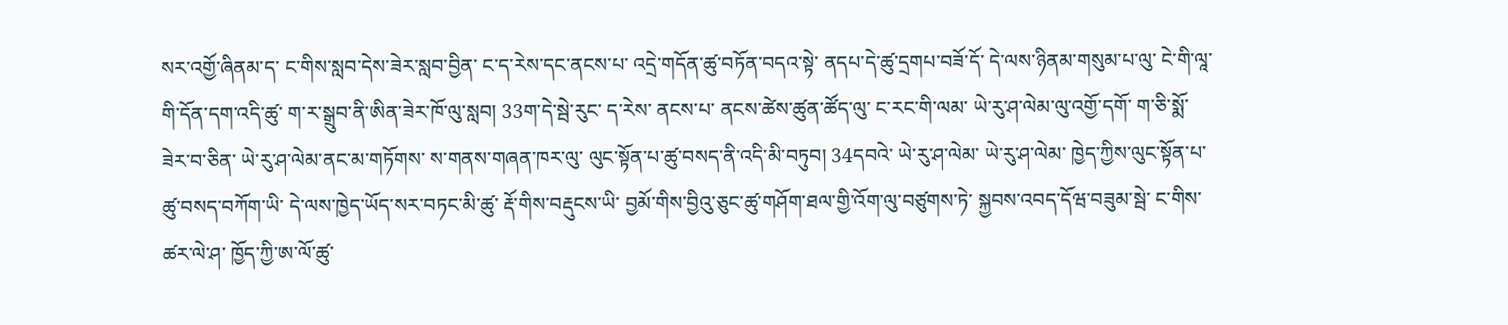སར་འགྱོ་ཞིནམ་ད་ ང་གིས་སླབ་དེས་ཟེར་སླབ་བྱིན་ ང་ད་རེས་དང་ནངས་པ་ འདྲེ་གདོན་ཚུ་བཏོན་བདའ་སྟེ་ ནདཔ་དེ་ཚུ་དྲགཔ་བཟོ་དོ་ དེ་ལས་ཉིནམ་གསུམ་པ་ལུ་ ངེ་གི་ལཱ་གི་དོན་དག་འདི་ཚུ་ ག་ར་སྒྲུབ་ནི་ཨིན་ཟེར་ཁོ་ལུ་སླབ། 33ག་དེ་སྦེ་རུང་ ད་རེས་ ནངས་པ་ ནངས་ཚེས་ཚུན་ཚོད་ལུ་ ང་རང་གི་ལམ་ ཡེ་རུ་ཤ་ལེམ་ལུ་འགྱོ་དགོ་ ག་ཅི་སྨོ་ཟེར་བ་ཅིན་ ཡེ་རུ་ཤ་ལེམ་ནང་མ་གཏོགས་ ས་གནས་གཞན་ཁར་ལུ་ ལུང་སྟོན་པ་ཚུ་བསད་ནི་འདི་མི་བཏུབ། 34དབའེ་ ཡེ་རུ་ཤ་ལེམ་ ཡེ་རུ་ཤ་ལེམ་ ཁྱེད་ཀྱིས་ལུང་སྟོན་པ་ཚུ་བསད་བཀོག་ཡི་ དེ་ལས་ཁྱེད་ཡོད་སར་བཏང་མི་ཚུ་ རྡོ་གིས་བརྡུངས་ཡི་ བྱམོ་གིས་བྱིའུ་ཅུང་ཚུ་གཤོག་ཐལ་གྱི་འོག་ལུ་བཙུགས་ཏེ་ སྐྱབས་འབད་དོཝ་བཟུམ་སྦེ་ ང་གིས་ཚར་ལེ་ཤ་ ཁྱོད་ཀྱི་ཨ་ལོ་ཚུ་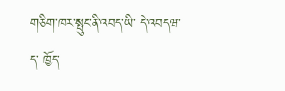གཅིག་ཁར་སྤུང་ནི་འབད་ཡི་ དེ་འབདཝ་ད་ ཁྱོད་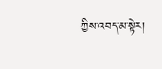ཀྱིས་འབད་མ་སྟེར།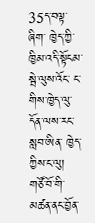35ད་བལྟ་ཞིག་ ཁྱེད་ཀྱི་ཁྱིམ་འདི་སྟོངམ་སྦེ་ལུས་འོང་ ང་གིས་ཁྱེད་ལུ་དོན་ལས་རང་སླབ་ཨིན་ ཁྱེད་ཀྱིས་ང་ལུ།
གཙོ་བོ་གི་མཚན་ནང་བྱོན་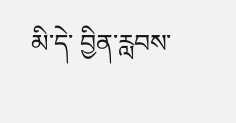མི་དེ་ བྱིན་རླབས་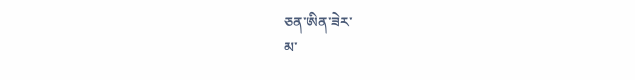ཅན་ཨིན་ཟེར་
མ་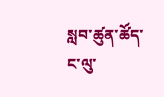སླབ་ཚུན་ཚོད་ ང་ལུ་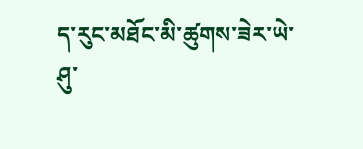ད་རུང་མཐོང་མི་ཚུགས་ཟེར་ཡེ་ཤུ་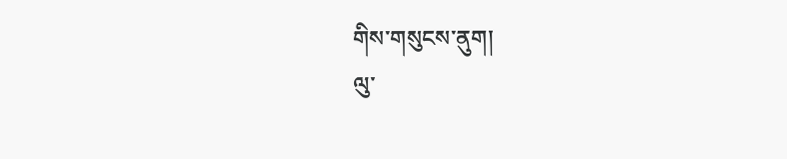གིས་གསུངས་ནུག།
ལུ་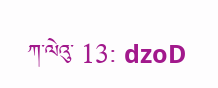ཀ་ལེའུ་ 13: dzoD